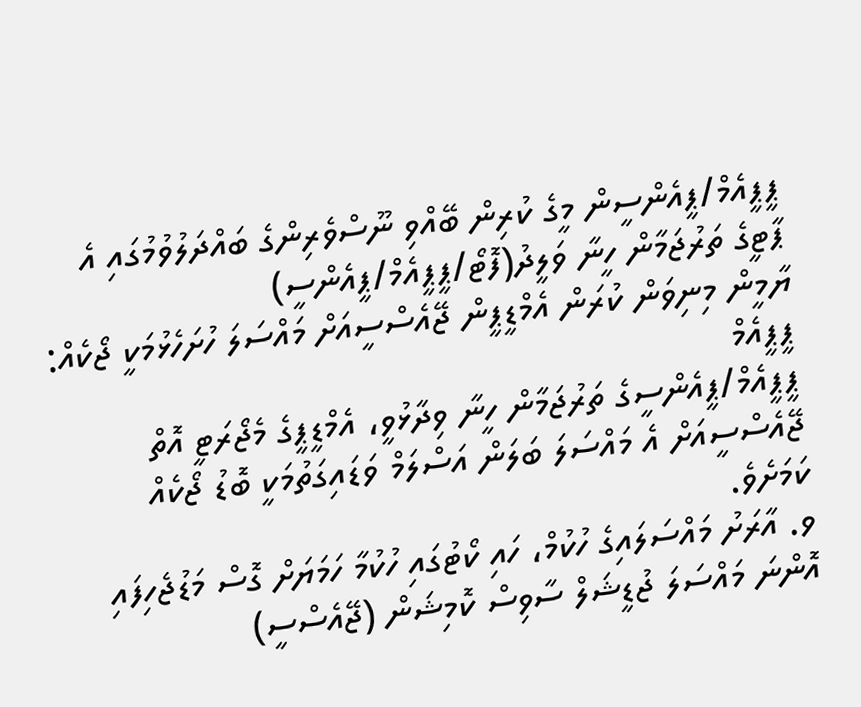ޕީޕީއެމް/ޕީއެންސީން މީގެ ކުރިން ބޭއްވި ނޫސްވެރިންގެ ބައްދަލުވުމުގައި އެ ޕާޓީގެ ތަރުޖަމާން ހީނާ ވަލީދު(ފޮޓޯ/ޕީޕީއެމް/ޕީއެންސީ)
ޔާމީން މިނިވަން ކުރަން އެމްޑީޕީން ޖޭއެސްސީއަށް މައްސަލަ ހުށަހެޅުމަކީ ޖޯކެއް: ޕީޕީއެމް
ޕީޕީއެމް/ޕީއެންސީގެ ތަރުޖަމާން ހީނާ ވިދާޅުވީ، އެމްޑީޕީގެ މެޖޯރަޓީ އޮތް ޖޭއެސްސީއަށް އެ މައްސަލަ ބަލަން އަސްލަމް ވަޑައިގަތުމަކީ ބޮޑު ޖޯކެއް ކަމަށެވެ.
ވ. އާރަށު މައްސަލައިގެ ހުކުމް، ހައި ކޯޓުގައި ހުކުމާ ހަމަޔަށް ގޮސް މަޑުޖެހިފައި އޮންނަ މައްސަލަ ޖުޑީޝަލް ސާވިސް ކޮމިޝަން (ޖޭއެސްސީ)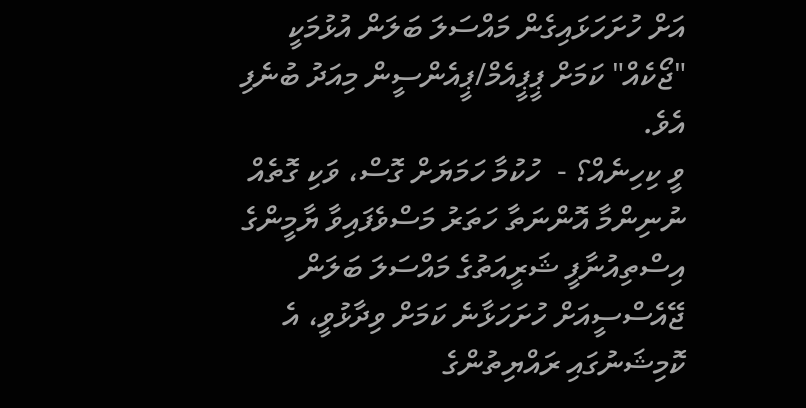އަށް ހުށަހަޅައިގެން މައްސަލަ ބަލަން އުޅުމަކީ "ޖޯކެއް" ކަމަށް ޕީޕީއެމް/ޕީއެންސީން މިއަދު ބުނެފި އެވެ.
ވީ ކިހިނެއް؟ -  ހުކުމާ ހަމަޔަށް ގޮސް، ވަކި ގޮތެއް ނުނިންމާ އޮންނަތާ ހަތަރު މަސްވެފައިވާ ޔާމީންގެ އިސްތިއުނާފީ ޝަރީއަތުގެ މައްސަލަ ބަލަން ޖޭއެސްސީއަށް ހުށަހަޅާނެ ކަމަށް ވިދާޅުވީ، އެ ކޮމިޝަނުގައި ރައްޔިތުންގެ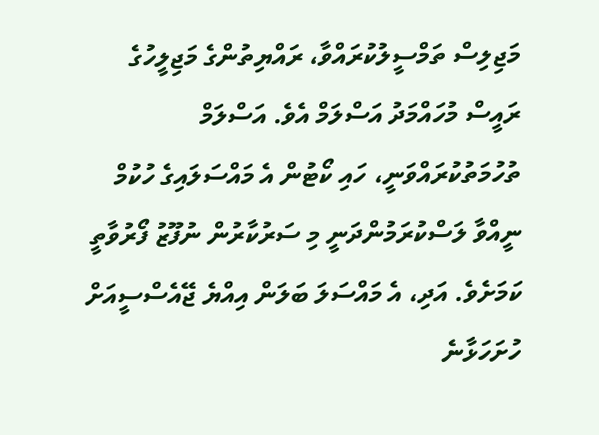މަޖިލިސް ތަމްސީލުކުރައްވާ، ރައްޔިތުންގެ މަޖިލީހުގެ ރައީސް މުހައްމަދު އަސްލަމް އެވެ. އަސްލަމް ތުހުމަތުކުރައްވަނީ، ހައި ކޯޓުން އެ މައްސަލައިގެ ހުކުމް ނީއްވާ ލަސްކުރަމުންދަނީ މި ސަރުކާރުން ނުފޫޒު ފޯރުވާތީ ކަމަށެވެ. އަދި، އެ މައްސަލަ ބަލަން އިއްޔެ ޖޭއެސްސީއަށް ހުށަހަޅާނެ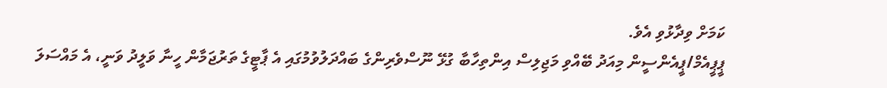ކަމަށް ވިދާޅުވި އެވެ.
ޕީޕީއެމް/ޕީއެންސީން މިއަދު ބޭއްވި މަޖިލިސް އިންތިހާބާ ގުޅޭ ނޫސްވެރިންގެ ބައްދަލުވުމުގައި އެ ޕާޓީގެ ތަރުޖަމާން ހީނާ ވަލީދު ވަނީ، އެ މައްސަލަ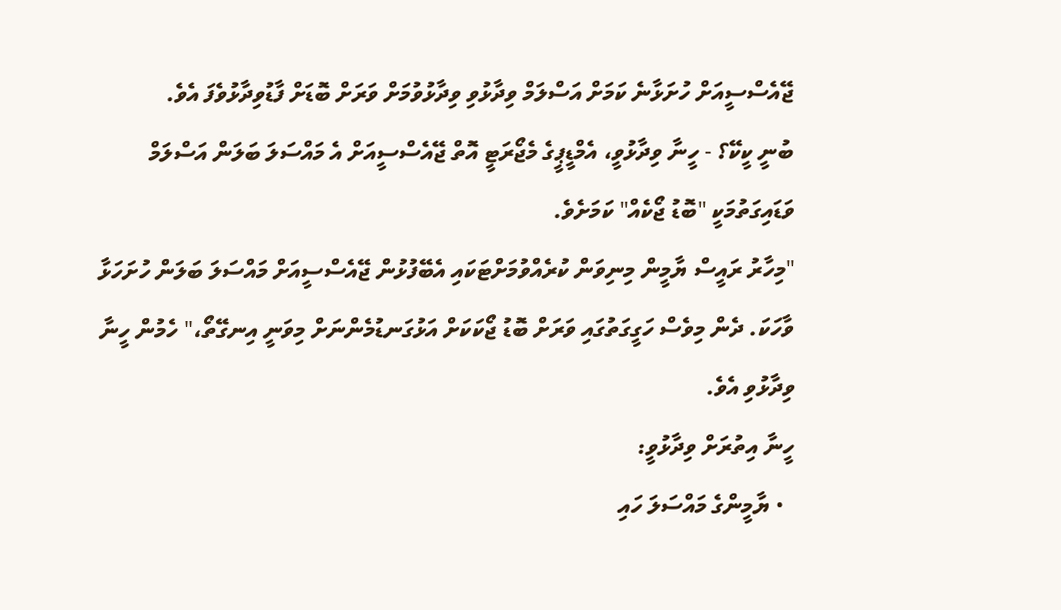ޖޭއެސްސީއަށް ހުށަޅާނެ ކަމަށް އަސްލަމް ވިދާޅުވި ވިދާޅުވުމަށް ވަރަށް ބޮޑަށް ފާޑުވިދާޅުވެފަ އެވެ.
ބުނީ ކީކޭ؟ - ހީނާ ވިދާޅުވީ، އެމްޑީޕީގެ މެޖޯރަޓީ އޮތް ޖޭއެސްސީއަށް އެ މައްސަލަ ބަލަން އަސްލަމް ވަޑައިގަތުމަކީ "ބޮޑު ޖޯކެއް" ކަމަށެވެ.
"މިހާރު ރައީސް ޔާމީން މިނިވަން ކުރެއްވުމަށްޓަކައި އެބޭފުޅުން ޖޭއެސްސީއަށް މައްސަލަ ބަލަން ހުށަހަޅާ ވާހަކަ. ދެން މިވެސް ހަގީގަތުގައި ވަރަށް ބޮޑު ޖޯކަކަށް އަޅުގަނޑުމެންނަށް މިވަނީ އިނގޭތޯ،" ހެމުން ހީނާ ވިދާޅުވި އެވެ.
ހީނާ އިތުރަށް ވިދާޅުވީ:
  • ޔާމީންގެ މައްސަލަ ހައި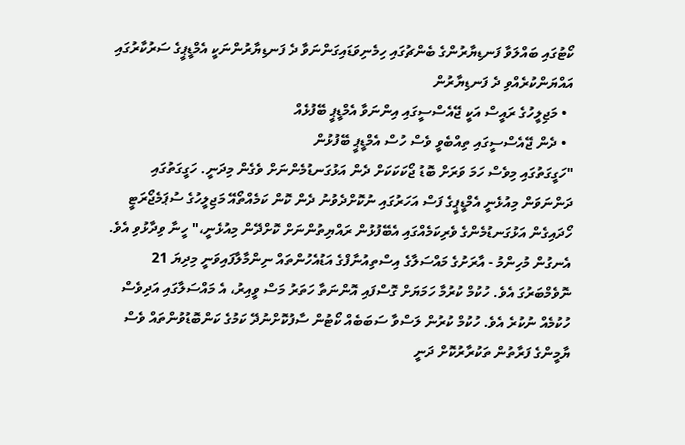ކޯޓުގައި ބައްލަވާ ފަނޑިޔާރުންގެ ބެންޗުގައި ހިމެނިވަޑައިގަންނަވާ ދެ ފަނޑިޔާރުންނަކީ އެމްޑީޕީގެ ސަރުކާރުގައި އައްޔަންކުރެއްވި ދެ ފަނޑިޔާރުން
  • މަޖިލީހުގެ ރައީސް އަކީ ޖޭއެސްސީގައި އިންނަވާ އެމްޑީޕީ ބޭފުޅެއް
  • ދެން ޖޭއެސްސީގައި ތިއްބެވީ ވެސް ހުސް އެމްޑީޕީ ބޭފުޅުން
"ހަގީގަތުގައި މިވެސް ހަމަ ވަރަށް ބޮޑު ޖޯކަކަކަށް ދެން އަޅުގަނޑުމެންނަށް ވެގެން މިދަނީ. ހަގީގަތުގައި ދަންނަވަން މިއުޅެނީ އެމްޑީޕީގެ ފަސް އަހަރުގައި ނުކޮށްދެވުނު ދެން ކޮން ކަމެއްތޯއޭ މަޖިލީހުގެ ސުޕަމެޖޯރަޓީ ހޯދައިގެން އަޅުގަނޑުމެންގެ ވެރިކަމެއްގައި އެބޭފުޅުން ރައްޔިތުންނަށް ކޮށްދޭން މިއުޅެނީ،" ހީނާ ވިދާޅުވި އެވެ.
އެނގުން މުހިންމު - އާރަށުގެ މައްސަލާގެ އިސްތިއުނާފްގެ އަޑުއެހުންތައް ނިންމާލާފައިވަނީ މިދިޔަ 21 ނޮވެމްބަރުގަ އެވެ. ހުކުމް ކުރުމާ ހަމަޔަށް ގޮސްފައި އޮންނަތާ ހަތަރު މަސް ވީއިރު، އެ މައްސަލާގައި އަދިވެސް ހުކުމެއް ނުކުރެ އެވެ. ހުކުމް ކުރުން ލަސްވާ ސަބަބެއް ކޯޓުން ސާފުކޮށްނުދޭ ކަމުގެ ކަންބޮޑުވުންތައް ވެސް ޔާމީންގެ ފަރާތުން ތަކުރާރުކޮށް ދަނީ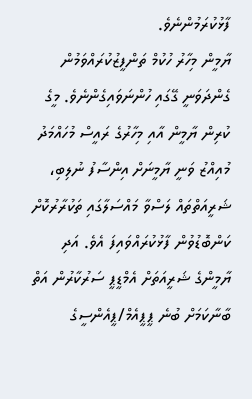ފާޅުކުރަމުންނެވެ.
ޔާމީން މިހާރު ހުކުމް ތަންފީޒުކުރައްވަމުން ގެންދަވަނީ ގޭގައި ހުންނަވައިގެންނެވެ. މީގެ ކުރިން ޔާމީން އާއި މިހާރުގެ ރައީސް މުހައްމަދު މުއިއްޒު ވަނީ ޔާމީނަށް އިންސާފު ނުލިބި، ޝަރީއަތްތައް ލަސްވާ މައްސަލާގައި ތަކުރާރުކޮށް ކަންބޮޑުވުން ފާޅުކުރައްވައިފަ އެވެ. އަދި ޔާމީންގެ ޝަރީއަތަށް އެމްޑީޕީ ސަރުކާރުން އަތް ބާނާކަމަށް ބުނެ ޕީޕީއެމް/ޕީއެންސީގެ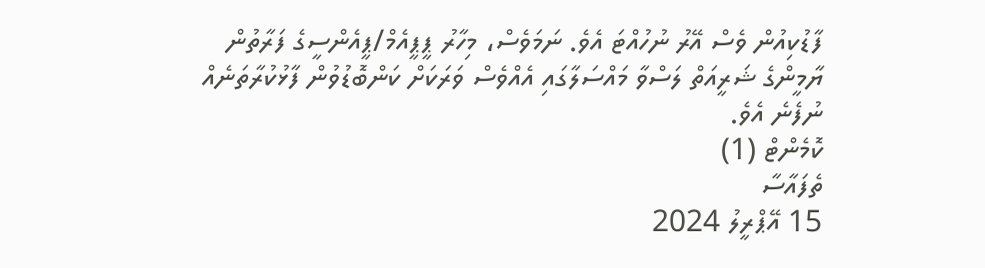ފާޑުކިއުން ވެސް އޭރު ނުހުއްޓަ އެވެ. ނަމަވެސް، މިހާރު ޕީޕީއެމް/ޕީއެންސީގެ ފަރާތުން ޔާމީންގެ ޝަރީއަތް ލަސްވާ މައްސަލާގައި އެއްވެސް ވަރަކަށް ކަންބޮޑުވުން ފާޅުކުރާތަނެއް ނުފެނެ އެވެ.
ކޮމެންޓް (1)
ތެފައާސާ
15 އޭޕްރީލު 2024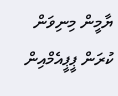ޔާމީން މިނިވަން ކުރަން ޕީޕީއެމްއިން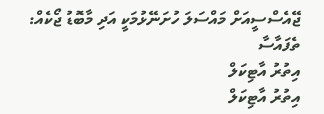ޖޭއެސްސީއަށް މައްސަލަ ހުށަނޭޅުމަކީ އަދި މާބޮޑު ޖޯކެއް: ތެފައާސާ
އިތުރު އާޓިކަލް
އިތުރު އާޓިކަލް